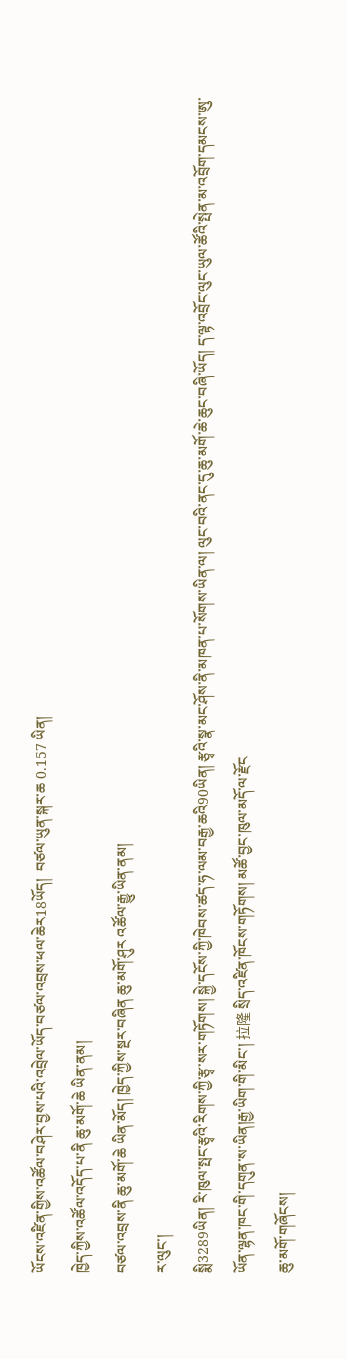ཡོངས་འཛིན་གྱིས་འཚོལ་བཤེར་བྱས་པའི་འབྲེལ་ཡོད་བཙལ་འབྲས་ཕལ་ཆེར18ཡོད།  བཙལ་ཡུན་སྐར་ཆ 0.157 ཡིན།
ཁྱེད་ཀྱིས་འཚོལ་འདོད་པ་ནི ཆུ་མགོ་ཆེ ཡིན་ནམ།
བཙལ་འབྲས་ནི ཆུ་མགོ་ཆེ ཡིན་མོད། ཁྱེད་ཀྱིས་སྔར་བཞིན ཆུ་མགོ་ཤུར འཚོལ་རྒྱུ་ཡིན་ནམ།
ར་ལུང་།
སྨི3289ཡིན། རི་ཁུལ་སྤང་རྩྭའི་རིགས་ཀྱི་རྩྭ་སར་གཏོགས། སྐྱེ་དངོས་ཀྱི་ཁེབས་ཚད་ཧ་ལམ་བརྒྱ་ཆའི90ཡིན། རྩྭའི་སྣ་མང་ཤོས་ནི་མཁན་པ་སོགས་ཡིན་ལ། ལུང་བའི་ནང་དུ་ཆུ་མགོ་ཆེ་ཆུང་བཞི་ཡོད། ད་ལྟ་འབྲོང་ལུང་ཡུལ་ཚོའི་སྤེན་མ་འབྲོག་དམངས་ཨུ་ཡོན་ལྷན་ཁང་གི་དགུན་ས་ཡིན།རྒྱ་ཡིག་གི་མིང་། 拉隆 སྲིད་འཛིན་ཁོངས་གཏོགས། མཚོ་བྱང་ཁུལ་མདོ་ལ་རྫོང
ཆུ་མགོ་གཞོངས།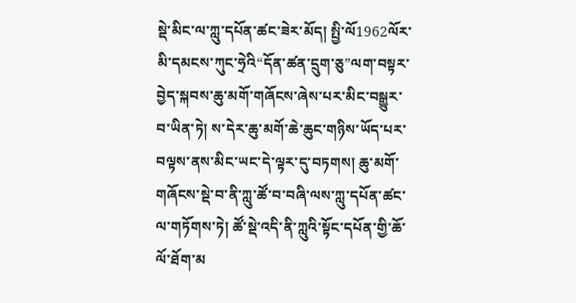སྡེ་མིང་ལ་ཀླུ་དཔོན་ཚང་ཟེར་མོད། སྤྱི་ལོ1962ལོར་མི་དམངས་ཀུང་ཧྲེའི“དོན་ཚན་དྲུག་ཅུ”ལག་བསྟར་བྱེད་སྐབས་ཆུ་མགོ་གཞོངས་ཞེས་པར་མིང་བསྒྱུར་བ་ཡིན་ཏེ། ས་དེར་ཆུ་མགོ་ཆེ་ཆུང་གཉིས་ཡོད་པར་བལྟས་ནས་མིང་ཡང་དེ་ལྟར་དུ་བཏགས། ཆུ་མགོ་གཞོངས་སྡེ་བ་ནི་ཀླུ་ཚོ་བ་བཞི་ལས་ཀླུ་དཔོན་ཚང་ལ་གཏོགས་ཏེ། ཚོ་སྡེ་འདི་ནི་ཀླུའི་སྟོང་དཔོན་གྱི་ཆོ་ལོ་ཐོག་མ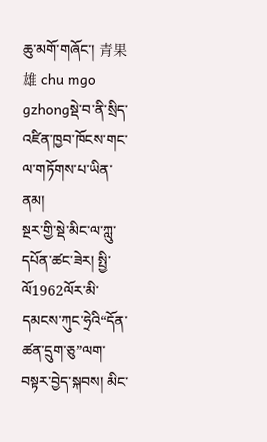ཆུ་མགོ་གཞོང་། 青果雄 chu mgo gzhongསྡེ་བ་ནི་སྲིད་འཛིན་ཁྱབ་ཁོངས་གང་ལ་གཏོགས་པ་ཡིན་ནམ།
སྔར་གྱི་སྡེ་མིང་ལ་ཀླུ་དཔོན་ཚང་ཟེར། སྤྱི་ལོ1962ལོར་མི་དམངས་ཀུང་ཧྲེའི“དོན་ཚན་དྲུག་ཅུ”ལག་བསྟར་བྱེད་སྐབས། མིང་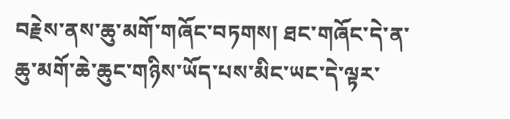བརྗེས་ནས་ཆུ་མགོ་གཞོང་བཏགས། ཐང་གཞོང་དེ་ན་ཆུ་མགོ་ཆེ་ཆུང་གཉིས་ཡོད་པས་མིང་ཡང་དེ་ལྟར་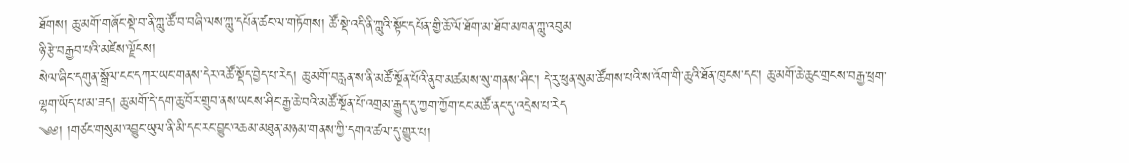ཐོགས། ཆུ་མགོ་གཞོང་སྡེ་བ་ནི་ཀླུ་ཚོ་བ་བཞི་ལས་ཀླུ་དཔོན་ཚང་ལ་གཏོགས། ཚོ་སྡེ་འདི་ནི་ཀླུའི་སྟོང་དཔོན་གྱི་ཆོ་ལོ་ཐོག་མ་ཐོབ་མཁན་ཀླུ་འབུམ
ཉི་རྩེ་བརྒྱབ་པའི་མཛེས་ལྗོངས།
སེལ་ཞིང་དགུན་སྒྲོལ་ངང་དཀར་ཡང་གནས་དེར་འཚོ་སྡོད་བྱེད་པ་རེད། ཆུ་མགོ་བརླན་ས་ནི་མཚོ་སྔོན་པོའི་ནུབ་མཚམས་སུ་གནས་ཤིང་། དེ་རུ་ཕུན་སུམ་ཚོགས་པའི་ས་འོག་གི་ཆུའི་ཐོན་ཁུངས་དང་། ཆུ་མགོ་ཆེ་ཆུང་གྲངས་བརྒྱ་ཕྲག་ལྷག་ཡོད་པ་མ་ཟད། ཆུ་མགོ་དེ་དག་ཆུ་བོར་གྲུབ་ནས་ཡངས་ཤིང་རྒྱ་ཆེ་བའི་མཚོ་སྔོན་པོ་འགྲམ་རྒྱུད་དུ་ཀྱག་ཀྱོག་ངང་མཚོ་ནང་དུ་འདྲེས་པ་རེད
༄༅། །གཙང་གསུམ་འབྱུང་ཡུལ་ནི་མི་དང་རང་བྱུང་འཆམ་མཐུན་མཉམ་གནས་ཀྱི་དགའ་ཚལ་དུ་གྱུར་པ།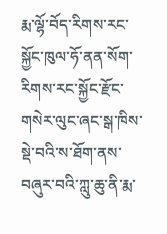རྨ་ལྷོ་བོད་རིགས་རང་སྐྱོང་ཁུལ་ཧོ་ནན་སོག་རིགས་རང་སྐྱོང་རྫོང་གསེར་ལུང་ཞང་སྒ་ཁིས་སྡེ་བའི་ས་ཐོག་ནས་བཞུར་བའི་ཀླུ་ཆུ་ནི་རྨ་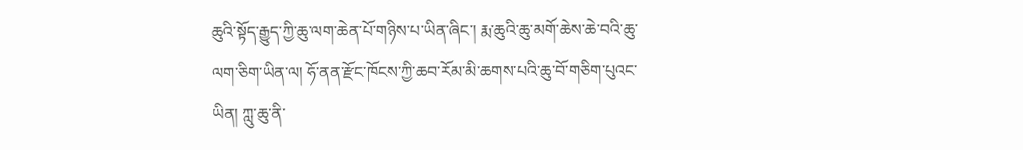ཆུའི་སྟོད་རྒྱུད་ཀྱི་ཆུ་ལག་ཆེན་པོ་གཉིས་པ་ཡིན་ཞིང་། རྨ་ཆུའི་ཆུ་མགོ་ཆེས་ཆེ་བའི་ཆུ་ལག་ཅིག་ཡིན་ལ། ཧོ་ནན་རྫོང་ཁོངས་ཀྱི་ཆབ་རོམ་མི་ཆགས་པའི་ཆུ་བོ་གཅིག་པུའང་ཡིན། ཀླུ་ཆུ་ནི་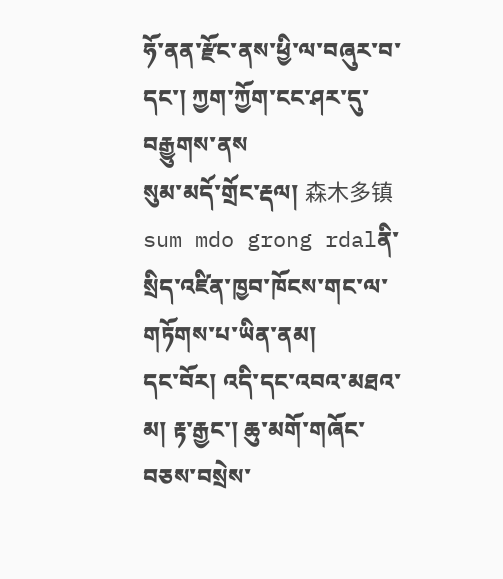ཧོ་ནན་རྫོང་ནས་ཕྱི་ལ་བཞུར་བ་དང་། ཀྱག་ཀྱོག་ངང་ཤར་དུ་བརྒྱུགས་ནས
སུམ་མདོ་གྲོང་རྡལ། 森木多镇 sum mdo grong rdalནི་སྲིད་འཛིན་ཁྱབ་ཁོངས་གང་ལ་གཏོགས་པ་ཡིན་ནམ།
དང་བོར། འདི་དང་འབའ་མཐའ་མ། རྟ་རྒྱང་། ཆུ་མགོ་གཞོང་བཅས་བསྲེས་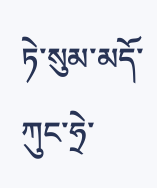ཏེ་སུམ་མདོ་ཀུང་ཧྲེ་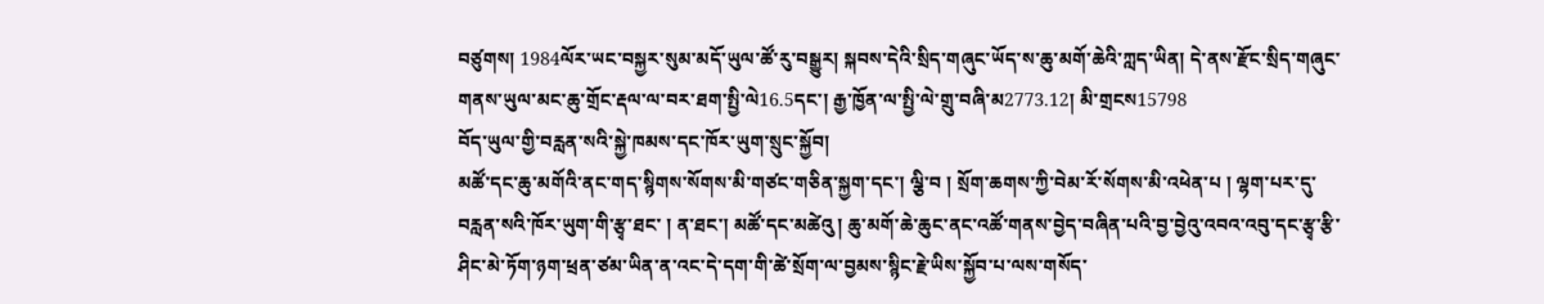བཙུགས། 1984ལོར་ཡང་བསྐྱར་སུམ་མདོ་ཡུལ་ཚོ་རུ་བསྒྱུར། སྐབས་དེའི་སྲིད་གཞུང་ཡོད་ས་ཆུ་མགོ་ཆེའི་ཀླད་ཡིན། དེ་ནས་རྫོང་སྲིད་གཞུང་གནས་ཡུལ་མང་ཆུ་གྲོང་རྡལ་ལ་བར་ཐག་སྤྱི་ལེ16.5དང་། རྒྱ་ཁྱོན་ལ་སྤྱི་ལེ་གྲུ་བཞི་མ2773.12། མི་གྲངས15798
བོད་ཡུལ་གྱི་བརླན་སའི་སྐྱེ་ཁམས་དང་ཁོར་ཡུག་སྲུང་སྐྱོབ།
མཚོ་དང་ཆུ་མགོའི་ནང་གད་སྙིགས་སོགས་མི་གཙང་གཅིན་སྐྱག་དང་། ལྕི་བ ། སྲོག་ཆགས་ཀྱི་བེམ་རོ་སོགས་མི་འཕེན་པ ། ལྷག་པར་དུ་བརླན་སའི་ཁོར་ཡུག་གི་རྩྭ་ཐང་ ། ན་ཐང་། མཚོ་དང་མཚེའུ ། ཆུ་མགོ་ཆེ་ཆུང་ནང་འཚོ་གནས་བྱེད་བཞིན་པའི་བྱ་བྱེའུ་འབའ་འབུ་དང་རྩྭ་རྩི་ཤིང་མེ་ཏོག་ཉག་ཕྲན་ཙམ་ཡིན་ན་འང་དེ་དག་གི་ཚེ་སྲོག་ལ་བྱམས་སྙིང་རྗེ་ཡིས་སྐྱོབ་པ་ལས་གསོད་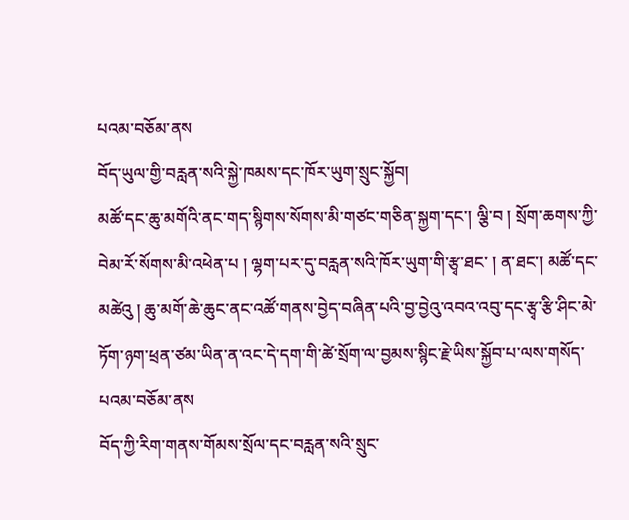པའམ་བཅོམ་ནས
བོད་ཡུལ་གྱི་བརླན་སའི་སྐྱེ་ཁམས་དང་ཁོར་ཡུག་སྲུང་སྐྱོབ།
མཚོ་དང་ཆུ་མགོའི་ནང་གད་སྙིགས་སོགས་མི་གཙང་གཅིན་སྐྱག་དང་། ལྕི་བ ། སྲོག་ཆགས་ཀྱི་བེམ་རོ་སོགས་མི་འཕེན་པ ། ལྷག་པར་དུ་བརླན་སའི་ཁོར་ཡུག་གི་རྩྭ་ཐང་ ། ན་ཐང་། མཚོ་དང་མཚེའུ ། ཆུ་མགོ་ཆེ་ཆུང་ནང་འཚོ་གནས་བྱེད་བཞིན་པའི་བྱ་བྱེའུ་འབའ་འབུ་དང་རྩྭ་རྩི་ཤིང་མེ་ཏོག་ཉག་ཕྲན་ཙམ་ཡིན་ན་འང་དེ་དག་གི་ཚེ་སྲོག་ལ་བྱམས་སྙིང་རྗེ་ཡིས་སྐྱོབ་པ་ལས་གསོད་པའམ་བཅོམ་ནས
བོད་ཀྱི་རིག་གནས་གོམས་སྲོལ་དང་བརླན་སའི་སྲུང་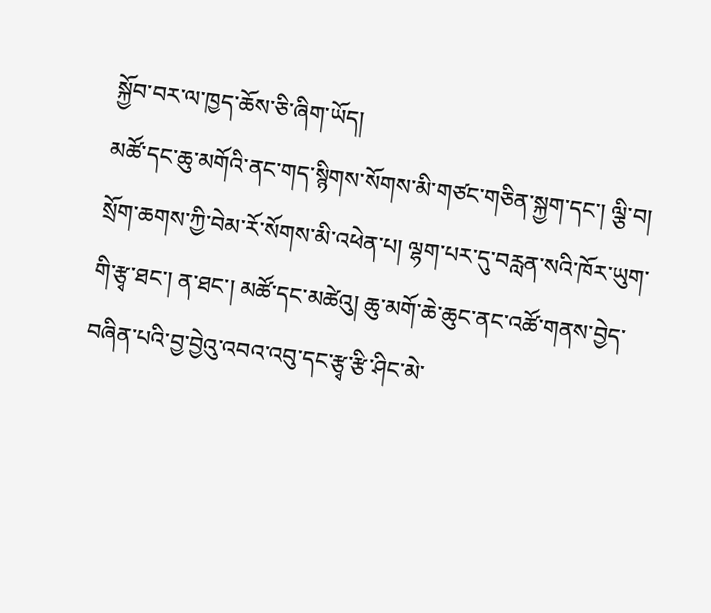སྐྱོབ་བར་ལ་ཁྱད་ཆོས་ཅི་ཞིག་ཡོད།
མཚོ་དང་ཆུ་མགོའི་ནང་གད་སྙིགས་སོགས་མི་གཙང་གཅིན་སྐྱག་དང་། ལྕི་བ། སྲོག་ཆགས་ཀྱི་བེམ་རོ་སོགས་མི་འཕེན་པ། ལྷག་པར་དུ་བརླན་སའི་ཁོར་ཡུག་གི་རྩྭ་ཐང་། ན་ཐང་། མཚོ་དང་མཚེའུ། ཆུ་མགོ་ཆེ་ཆུང་ནང་འཚོ་གནས་བྱེད་བཞིན་པའི་བྱ་བྱེའུ་འབའ་འབུ་དང་རྩྭ་རྩི་ཤིང་མེ་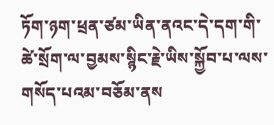ཏོག་ཉག་ཕྲན་ཙམ་ཡིན་ནའང་དེ་དག་གི་ཚེ་སྲོག་ལ་བྱམས་སྙིང་རྗེ་ཡིས་སྐྱོབ་པ་ལས་གསོད་པའམ་བཅོམ་ནས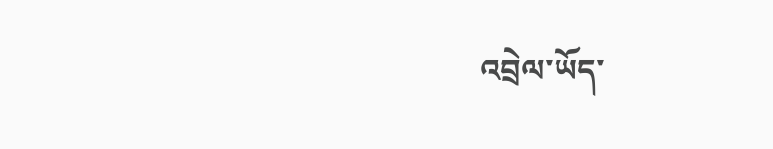འབྲེལ་ཡོད་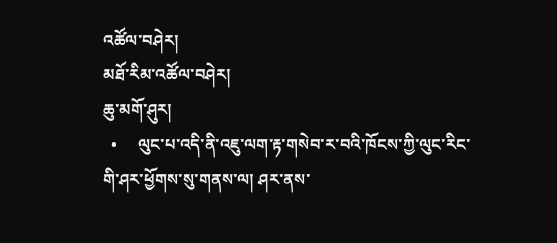འཚོལ་བཤེར།
མཐོ་རིམ་འཚོལ་བཤེར།
ཆུ་མགོ་ཤུར།
  •     ལུང་པ་འདི་ནི་འཇུ་ལག་རྟ་གསེབ་ར་བའི་ཁོངས་ཀྱི་ལུང་རིང་གི་ཤར་ཕྱོགས་སུ་གནས་ལ། ཤར་ནས་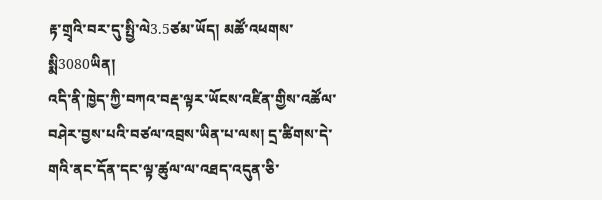རྟ་གྲྭའི་བར་དུ་སྤྱི་ལེ3.5ཙམ་ཡོད། མཚོ་འཕགས་སྨི3080ཡིན།
འདི་ནི་ཁྱེད་ཀྱི་བཀའ་བརྡ་ལྟར་ཡོངས་འཛིན་གྱིས་འཚོལ་བཤེར་བྱས་པའི་བཙལ་འབྲས་ཡིན་པ་ལས། དྲ་ཚིགས་དེ་གའི་ནང་དོན་དང་ལྟ་ཚུལ་ལ་འཐད་འདུན་ཅི་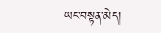ཡང་བསྟན་མེད།